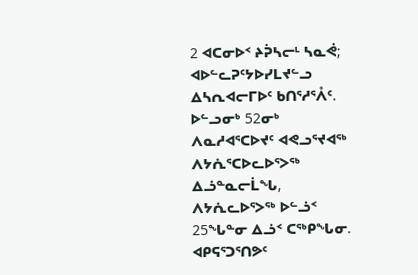2 ᐊᑕᓂᐅᑉ ᔨᕉᓴᓕᒻ ᓴᓇᕚ; ᐊᐅᓪᓚᕈᑦᔭᐅᓯᒪᔪᓪᓗ ᐃᓴᕆᐊᓕᒥᐅᑦ ᑲᑎᕐᓱᕐᐰᑦ.
ᐅᓪᓗᓂᒃ 52ᓂᒃ ᐱᓇᓱᐊᕐᑕᐅᔪᑦ ᐊᕙᓗᕐᔪᐊᖅ ᐱᔭᕇᕐᑕᐅᓚᐅᕐᐳᖅ ᐃᓘᓐᓇᓕᒫᖓ, ᐱᔭᕇᓚᐅᕐᐳᖅ ᐅᓪᓘᑉ 25ᖓᓐᓂ ᐃᓘᑉ ᑕᖅᑭᖓᓂ.
ᐊᑭᕋᕐᑐᕐᑎᕗᑦ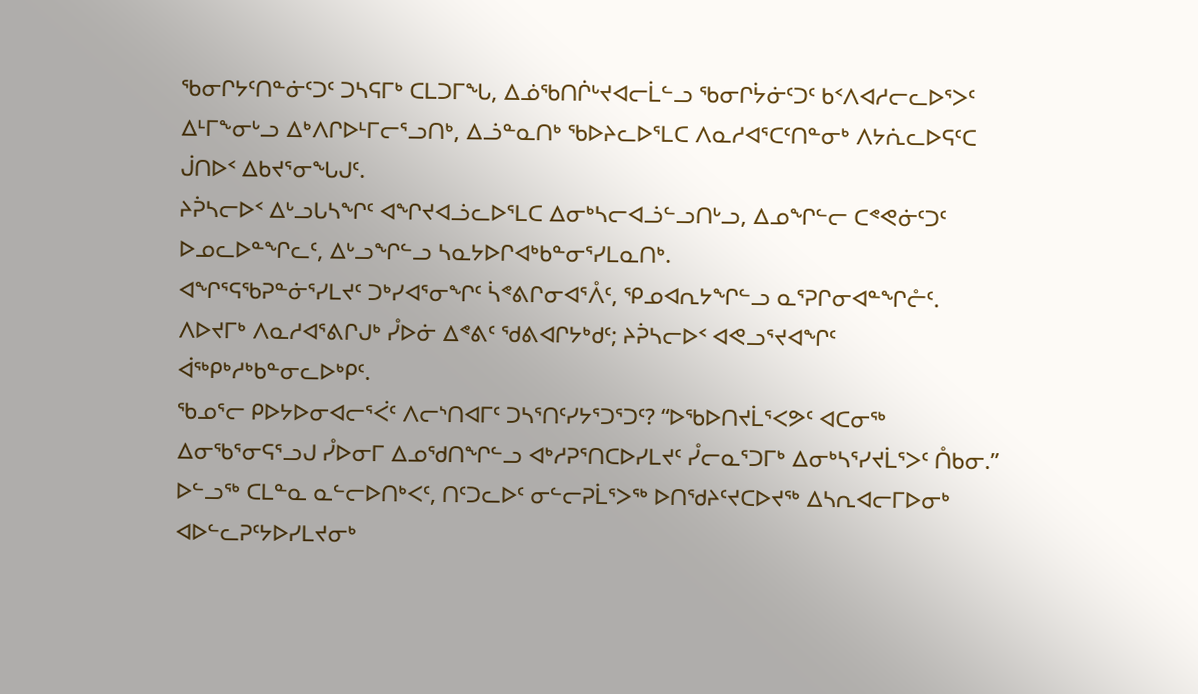ᖃᓂᒋᔭᑦᑎᓐᓃᑦᑐᑦ ᑐᓴᕋᒥᒃ ᑕᒪᑐᒥᖓ, ᐃᓅᖃᑎᒌᒡᔪᐊᓕᒫᓪᓗ ᖃᓂᒋᔮᓃᑦᑐᑦ ᑲᑉᐱᐊᓱᓕᓚᐅᕐᐳᑦ ᐃᒻᒥᖕᓂᒡᓗ ᐃᒃᐱᒋᐅᒻᒥᓕᕐᓗᑎᒃ, ᐃᓘᓐᓇᑎᒃ ᖃᐅᔨᓚᐅᕐᒪᑕ ᐱᓇᓱᐊᕐᑕᑦᑎᓐᓂᒃ ᐱᔭᕇᓚᐅᕋᑦᑕ ᒎᑎᐅᑉ ᐃᑲᔪᕐᓂᖓᒍᑦ.
ᔨᕉᓴᓕᐅᑉ ᐃᒡᓗᒐᓴᖏᑦ ᐊᖏᔪᐊᓘᓚᐅᕐᒪᑕ ᐃᓂᒃᓴᓕᐊᓘᓪᓗᑎᒡᓗ, ᐃᓄᖏᓪᓕ ᑕᕝᕙᓃᑦᑐᑦ ᐅᓄᓚᐅᓐᖏᓚᑦ, ᐃᒡᓗᖏᓪᓗ ᓴᓇᔭᐅᒋᐊᒃᑲᓐᓂᕐᓯᒪᓇᑎᒃ.
ᐊᖏᕐᕋᖃᕈᓐᓃᕐᓯᒪᔪᑦ ᑐᒃᓯᐊᕐᓂᖏᑦ ᓵᕝᕕᒋᓂᐊᕐᐰᑦ, ᕿᓄᐊᕆᔭᖏᓪᓗ ᓇᕐᕈᒋᓂᐊᓐᖏᓔᑦ.
ᐱᐅᔪᒥᒃ ᐱᓇᓱᐊᕐᕕᒋᒍᒃ ᓮᐅᓃ ᐃᕝᕕᑦ ᖁᕕᐊᒋᔭᒃᑯᑦ; ᔨᕉᓴᓕᐅᑉ ᐊᕙᓗᕐᔪᐊᖏᑦ ᐋᖅᑭᒃᓱᒃᑲᓐᓂᓚᐅᒃᑭᑦ.
ᖃᓄᕐᓕ ᑭᐅᔭᐅᓂᐊᓕᕐᐹᑦ ᐱᓕᔅᑎᐊᒥᑦ ᑐᓴᕐᑎᑦᓯᔭᕐᑐᕐᑐᑦ? “ᐅᖃᐅᑎᔪᒫᕐᐸᕗᑦ ᐊᑕᓂᖅ ᐃᓂᖃᕐᓂᕋᕐᓗᒍ ᓮᐅᓂᒥ ᐃᓄᖁᑎᖏᓪᓗ ᐊᒃᓱᕈᕐᑎᑕᐅᓯᒪᔪᑦ ᓮᓕᓇᕐᑐᒥᒃ ᐃᓂᒃᓴᕐᓯᔪᒫᕐᐳᑦ ᑍᑲᓂ.”
ᐅᓪᓗᖅ ᑕᒪᓐᓇ ᓇᓪᓕᐅᑎᒃᐸᑦ, ᑎᑦᑐᓚᐅᑦ ᓂᓪᓕᕈᒫᕐᐳᖅ ᐅᑎᖁᔨᑦᔪᑕᐅᔪᖅ ᐃᓴᕆᐊᓕᒥᐅᓂᒃ ᐊᐅᓪᓚᕈᑦᔭᐅᓯᒪᔪᓂᒃ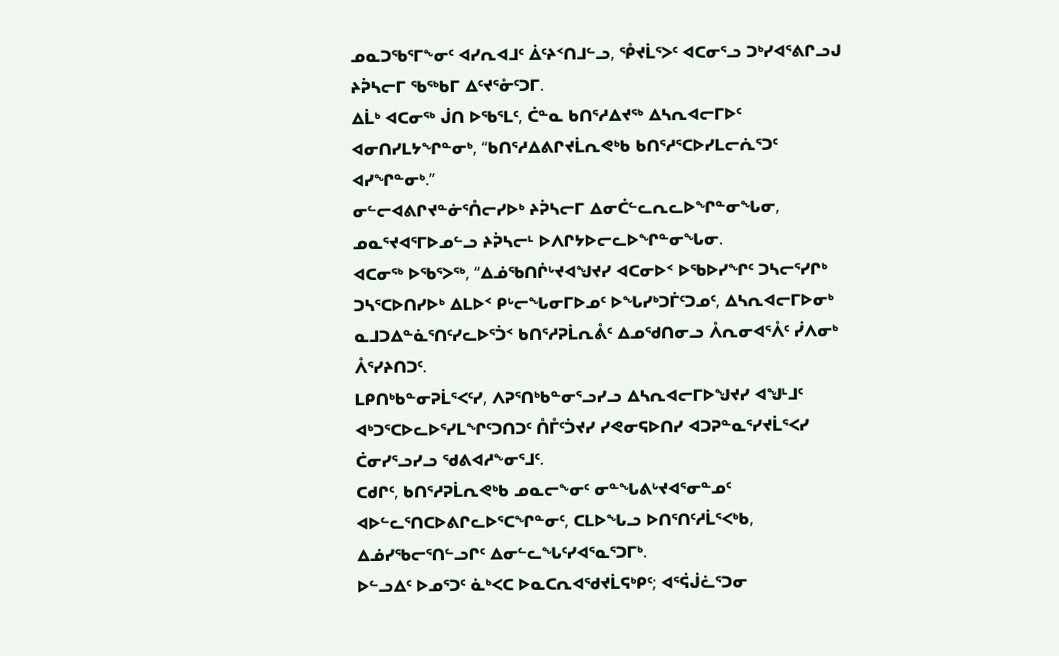ᓄᓇᑐᖃᕐᒥᖕᓂᑦ ᐊᓯᕆᐊᒧᑦ ᐄᑦᔨᑉᑎᒧᓪᓗ, ᕾᔪᒫᕐᐳᑦ ᐊᑕᓂᕐᓗ ᑐᒃᓯᐊᕐᕕᒋᓗᒍ ᔨᕉᓴᓕᒥ ᖃᖅᑲᒥ ᐃᑦᔪᕐᓁᑦᑐᒥ.
ᐃᒫᒃ ᐊᑕᓂᖅ ᒎᑎ ᐅᖃᕐᒪᑦ, ᑖᓐᓇ ᑲᑎᕐᓱᐃᔪᖅ ᐃᓴᕆᐊᓕᒥᐅᑦ ᐊᓂᑎᓯᒪᔭᖏᓐᓂᒃ, “ᑲᑎᕐᓱᐃᕕᒋᔪᒫᕆᕙᒃᑲ ᑲᑎᕐᓱᕐᑕᐅᓯᒪᓕᕇᕐᑐᑦ ᐊᓯᖏᓐᓂᒃ.”
ᓂᓪᓕᐊᕕᒋᔪᓐᓃᕐᑍᓕᓯᐅᒃ ᔨᕉᓴᓕᒥ ᐃᓂᑖᓪᓚᕆᓚᐅᖏᓐᓂᖓᓂ, ᓄᓇᕐᔪᐊᕐᒥᐅᓄᓪᓗ ᔨᕉᓴᓕᒻ ᐅᐱᒋᔭᐅᓕᓚᐅᖏᓐᓂᖓᓂ.
ᐊᑕᓂᖅ ᐅᖃᕐᐳᖅ, “ᐃᓅᖃᑎᒌᒡᔪᐊᖑᔪᓯ ᐊᑕᓂᐅᑉ ᐅᖃᐅᓯᖏᑦ ᑐᓴᓕᕐᓯᒋᒃ ᑐᓴᕐᑕᐅᑎᓯᐅᒃ ᐃᒪᐅᑉ ᑭᒡᓕᖓᓂᒥᐅᓄᑦ ᐅᖓᓯᒃᑐᒦᑦᑐᓄᑦ, ᐃᓴᕆᐊᓕᒥᐅᓂᒃ ᓇᒧᑐᐃᓐᓈᕐᑎᑦᓯᓚᐅᕐᑑᑉ ᑲᑎᕐᓱᕈᒫᕆᕔᑦ ᐃᓄᖁᑎᓂᓗ ᐰᕆᓂᐊᕐᐰᑦ ᓰᐱᓂᒃ ᐰᕐᓯᔨᑎᑐᑦ.
ᒪᑭᑎᒃᑲᓐᓂᕈᒫᕐᐸᑦᓯ, ᐱᕈᕐᑎᒃᑲᓐᓂᕐᓗᓯᓗ ᐃᓴᕆᐊᓕᒥᐅᖑᔪᓯ ᐊᖑᒻᒧᑦ ᐊᒃᑐᕐᑕᐅᓚᐅᕐᓯᒪᖏᑦᑐᑎᑐᑦ ᑍᒤᑦᑑᔪᓯ ᓯᕙᓂᕋᐅᑎᓯ ᐊᑐᕈᓐᓇᕐᓯᔪᒫᕐᐸᓯ ᑖᓂᓯᕐᓗᓯᓗ ᖁᕕᐊᓱᖕᓂᕐᒧᑦ.
ᑕᑯᒋᑦ, ᑲᑎᕐᓱᕈᒫᕆᕙᒃᑲ ᓄᓇᓕᖕᓂᑦ ᓂᓐᖓᕕᒡᔪᐊᕐᓂᓐᓄᑦ ᐊᐅᓪᓚᕐᑎᑕᐅᕕᒋᓚᐅᕐᑕᖏᓐᓂᑦ, ᑕᒪᐅᖓᓗ ᐅᑎᕐᑎᑦᓱᒫᕐᐸᒃᑲ, ᐃᓅᓯᖃᓕᕐᑎᓪᓗᒋᑦ ᐃᓂᓪᓚᖓᑦᓯᐊᕐᓇᕐᑐᒥᒃ.
ᐅᓪᓗᐃᑦ ᐅᓄᕐᑐᑦ ᓈᒃᐸᑕ ᐅᓇᑕᕆᐊᖁᔪᒫᕋᒃᑭᑦ; ᐊᕐᕌᒎᓛᕐᑐᓂ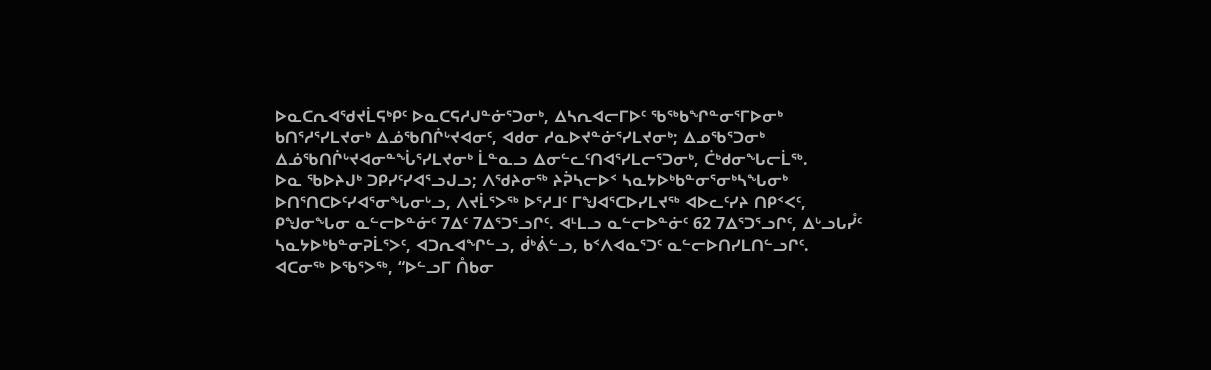ᐅᓇᑕᕆᐊᖁᔪᒫᕋᒃᑭᑦ ᐅᓇᑕᕋᓱᒍᓐᓃᕐᑐᓂᒃ, ᐃᓴᕆᐊᓕᒥᐅᑦ ᖃᖅᑲᖏᓐᓂᕐᒥᐅᓂᒃ ᑲᑎᕐᓱᕐᓯᒪᔪᓂᒃ ᐃᓅᖃᑎᒌᒡᔪᐊᓂᑦ, ᐊᑯᓂ ᓱᓇᐅᔪᓐᓃᕐᓯᒪᔪᓂᒃ; ᐃᓄᖃᕐᑐᓂᒃ ᐃᓅᖃᑎᒌᒡᔪᐊᓂᓐᖔᕐᓯᒪᔪᓂᒃ ᒫᓐᓇᓗ ᐃᓂᓪᓚᑦᑎᐊᕐᓯᒪᓕᕐᑐᓂᒃ, ᑖᒃᑯᓂᖓᓕᒫᖅ.
ᐅᓇ ᖃᐅᔨᒍᒃ ᑐᑭᓯᑦᓯᐊᕐᓗᒍᓗ; ᐱᖁᔨᓂᖅ ᔨᕉᓴᓕᐅᑉ ᓴᓇᔭᐅᒃᑲᓐᓂᕐᓂᒃᓴᖓᓂᒃ ᐅᑎᕐᑎᑕᐅᑦᓯᐊᕐᓂᖓᓂᒡᓗ, ᐱᔪᒫᕐᐳᖅ ᐅᕐᓱᒧᑦ ᒥᖑᐊᕐᑕᐅᓯᒪᔪᖅ ᐊᐅᓚᑦᓯᔨ ᑎᑭᑉᐸᑦ, ᑭᖑᓂᖓᓂ ᓇᓪᓕᐅᓐᓃᑦ 7ᐃᑦ 7ᐃᕐᑐᕐᓗᒋᑦ. ᐊᒻᒪᓗ ᓇᓪᓕᐅᓐᓃᑦ 62 7ᐃᕐᑐᕐᓗᒋᑦ, ᐃᒡᓗᒐᓮᑦ ᓴᓇᔭᐅᒃᑲᓐᓂᕈᒫᕐᐳᑦ, ᐊᑐᕆᐊᖏᓪᓗ, ᑰᒃᕖᓪᓗ, ᑲᑉᐱᐊᓇᕐᑐᑦ ᓇᓪᓕᐅᑎᓯᒪᑎᓪᓗᒋᑦ.
ᐊᑕᓂᖅ ᐅᖃᕐᐳᖅ, “ᐅᓪᓗᒥ ᑍᑲᓂ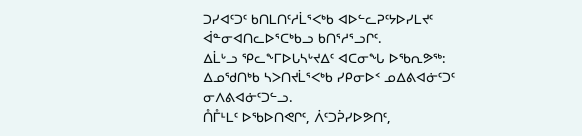ᑐᓯᐊᑦᑐᑦ ᑲᑎᒪᑎᑦᓱᒫᕐᐸᒃᑲ ᐊᐅᓪᓚᕈᑦᔭᐅᓯᒪᔪᑦ ᐋᓐᓂᐊᑎᓚᐅᕐᑕᒃᑲᓗ ᑲᑎᕐᓱᕐᓗᒋᑦ.
ᐃᒫᒡᓗ ᕿᓚᖕᒥᐅᒐᓴᒡᔪᐃᑦ ᐊᑕᓂᖓ ᐅᖃᕆᕗᖅ: ᐃᓄᖁᑎᒃᑲ ᓴᐳᑎᔪᒫᕐᐸᒃᑲ ᓯᑭᓂᐅᑉ ᓄᐃᕕᐊᓃᑦᑐᑦ ᓂᐱᕕᐊᓃᑦᑐᓪᓗ.
ᑍᒤᒻᒪᑦ ᐅᖃᐅᑎᕙᒋᑦ, ᐲᑦᑐᕉᓯᐅᕗᑎᑦ,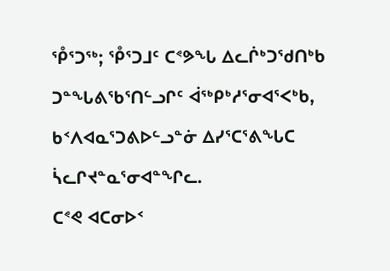ᕾᕐᑐᖅ; ᕾᕐᑐᒧᑦ ᑕᕝᕗᖓ ᐃᓚᒌᒃᑐᖁᑎᒃᑲ ᑐᓐᖓᕕᖃᕐᑎᓪᓗᒋᑦ ᐋᖅᑭᒃᓱᕐᓂᐊᕐᐸᒃᑲ, ᑲᑉᐱᐊᓇᕐᑐᕕᐅᓪᓗᓐᓃ ᐃᓯᕐᑕᕐᕕᖓᑕ ᓵᓚᒋᔪᓐᓇᕐᓂᐊᓐᖏᓚ.
ᑕᕝᕙ ᐊᑕᓂᐅᑉ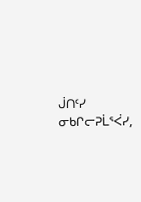ᒎᑎᑦᓯ ᓂᑲᒋᓕᕈᒫᕐᐹᓯ,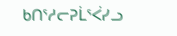ᑲᑎᕐᓱᓕᕈᒫᕐᐹᓯᓗ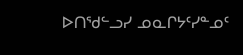ᐅᑎᖁᓪᓗᓯ ᓄᓇᒋᔭᑦᓯᓐᓄᑦ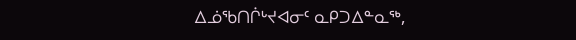ᐃᓅᖃᑎᒌᒡᔪᐊᓂᑦ ᓇᑭᑐᐃᓐᓇᖅ,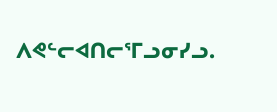ᐱᕙᓪᓕᐊᑎᓕᕐᒥᓗᓂᓯᓗ.